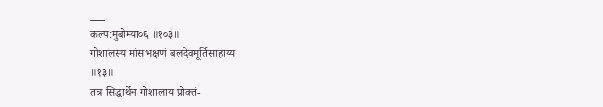___
कल्प:मुबोम्या०६ ॥१०३॥
गोशालस्य मांसभक्षणं बलदेवमूर्तिसाहाय्य
॥१३॥
तत्र सिद्धार्थेन गोशालाय प्रोक्तं-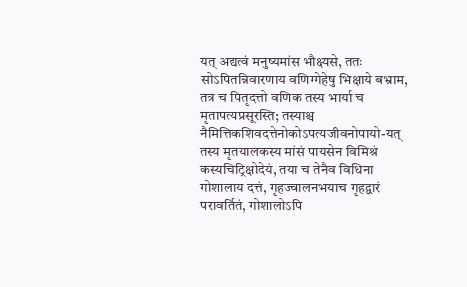यत् अद्यत्वं मनुष्यमांस भौक्ष्यसे, ततः सोऽपितन्निवारणाय वणिग्गेहेषु भिक्षाये बभ्राम, तत्र च पितृदत्तो वणिक तस्य भार्या च मृतापत्यप्रसूरस्ति; तस्याश्च नैमित्तिकशिवदत्तेनोकोऽपत्यजीवनोपायो-यत् तस्य मृतयालकस्य मांसं पायसेन विमिश्रं कस्यचिट्रिक्षोदेयं, तया च तेनैव विधिना गोशालाय दत्तं, गृहज्वालनभयाच गृहद्वारं परावर्तितं, गोशालोऽपि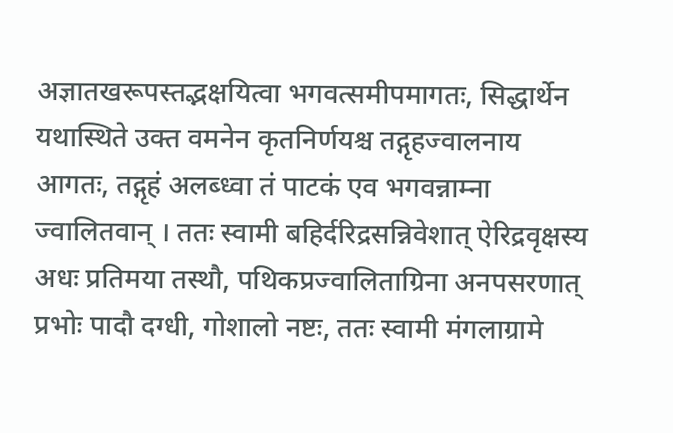अज्ञातखरूपस्तद्भक्षयित्वा भगवत्समीपमागतः, सिद्धार्थेन यथास्थिते उक्त वमनेन कृतनिर्णयश्च तद्गृहज्वालनाय आगतः, तद्गृहं अलब्ध्वा तं पाटकं एव भगवन्नाम्ना ज्वालितवान् । ततः स्वामी बहिर्दरिद्रसन्निवेशात् ऐरिद्रवृक्षस्य अधः प्रतिमया तस्थौ, पथिकप्रज्वालिताग्रिना अनपसरणात् प्रभोः पादौ दग्धी, गोशालो नष्टः, ततः स्वामी मंगलाग्रामे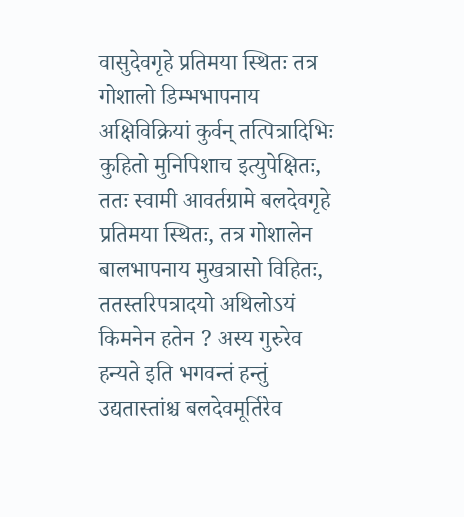वासुदेवगृहे प्रतिमया स्थितः तत्र गोशालो डिम्भभापनाय अक्षिविक्रियां कुर्वन् तत्पित्रादिभिः कुहितो मुनिपिशाच इत्युपेक्षितः, ततः स्वामी आवर्तग्रामे बलदेवगृहे प्रतिमया स्थितः, तत्र गोशालेन बालभापनाय मुखत्रासो विहितः, ततस्तरिपत्रादयो अथिलोऽयं किमनेन हतेन ? अस्य गुरुरेव हन्यते इति भगवन्तं हन्तुं उद्यतास्तांश्च बलदेवमूर्तिरेव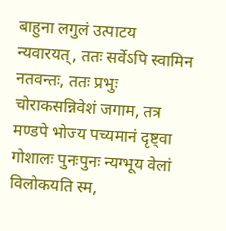बाहुना लगुलं उत्पाटय न्यवारयत्, ततः सर्वेऽपि स्वामिन नतवन्तः, ततः प्रभुः चोराकसन्निवेशं जगाम, तत्र मण्डपे भोज्य पच्यमानं दृष्ट्वा गोशालः पुनःपुनः न्यग्भूय वेलां विलोकयति स्म,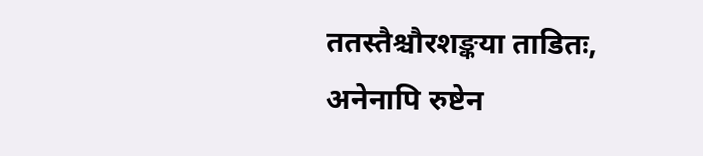ततस्तैश्चौरशङ्कया ताडितः, अनेनापि रुष्टेन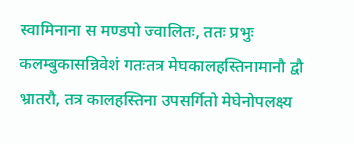स्वामिनाना स मण्डपो ज्वालितः, ततः प्रभुः कलम्बुकासन्निवेशं गतःतत्र मेघकालहस्तिनामानौ द्वौ भ्रातरौ, तत्र कालहस्तिना उपसर्गितो मेघेनोपलक्ष्य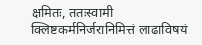क्षमितः, ततःस्वामी क्लिष्टकर्मनिर्जरानिमित्तं लाढाविषयं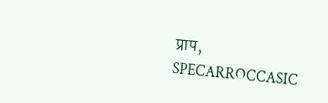प्राप,
SPECARROCCASIC